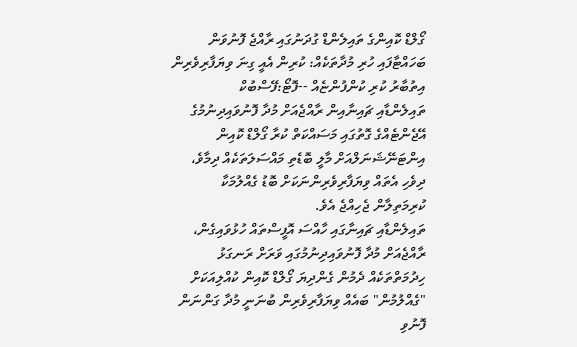ގޯލްޑް ކޮއިންގެ ތައިލެންޑް ގުދަނުގައި ރާއްޖެ ފޮނުވަން ބަހައްޓާފައި ހުރި މުދާތަކެއް: ކުރިން އެއީ ގިނަ ވިޔަފާރިވެރިން އިތުބާރު ކުރި ކުންފުންޏެއް --ފޮޓޯ:ފޭސްބުކް
ތައިލެންޑާއި ޗައިނާއިން ރާއްޖެއަށް މުދާ ފޮނުވައިދިނުމުގެ އޭޖެންޓެއްގެ ގޮތުގައި މަސައްކަތް ކުރާ ގޯލްޑް ކޮއިން އިންޓަނޭޝަނަލްއަށް މާލީ ބޮޑެތި މައްސަލަތަކެއް ދިމާވެ، ދިވެހި އެތައް ވިޔަފާރިވެރިންނަކަށް ބޮޑު ގެއްލުމަކާ ކުރިމަތިލާން ޖެހިއްޖެ އެވެ.
ތައިލެންޑާއި ޗައިނާގައި ހާއްސަ އޮފީސްތައް ހުޅުވައިގެން، ރާއްޖެއަށް މުދާ ފޮނުވައިދިނުމުގައި ވަރަށް ރަނގަޅު ހިދުމަތްތަކެއް ދެމުން ގެންދިޔަ ގޯލްޑް ކޮއިން ކުއްލިއަކަށް "ގެއްލުމުން" ބައެއް ވިޔަފާރިވެރިން ބުނަނީ މުދާ ގަންނަން ފޮނުވި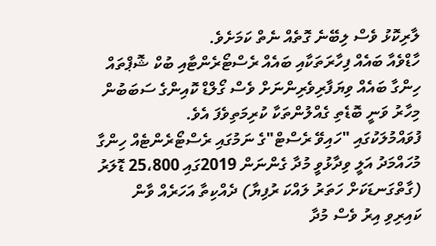ލާރިކޮޅު ވެސް ލިބޭނެ ގޮތެއް ނެތް ކަމަށެވެ.
ހާޑްވެއާ ބައެއް ފިހާރަތަކާއި ބައެއް ރެސްޓޯރެންޓާއި ބުކް ޝޮޕްތައް ހިންގާ ބައެއް ވިޔަފާރިވެރިންނަށް ވެސް ގޯލްޑް ކޮއިންގެ ސަބަބުން މިހާރު ވަނީ ބޮޑެތި ގެއްލުންތަކާ ކުރިމަތިވެފަ އެވެ.
ފުވައްމުލަކުގައި "ހައިވޭ ރެސްޓް"ގެ ނަމުގައި ރެސްޓޯރެންޓެއް ހިންގާ މުހައްމަދު އަލީ ވިދާޅުވީ މުދާ ގެންނަން 2019ގައި 25،800 ޑޮލަރު (ގާތްގަނޑަކަށް ހަތަރު ލައްކަ ރުފިޔާ) ދެއްކިތާ އަހަރެއް ވާން ކައިރިވި އިރު ވެސް މުދާ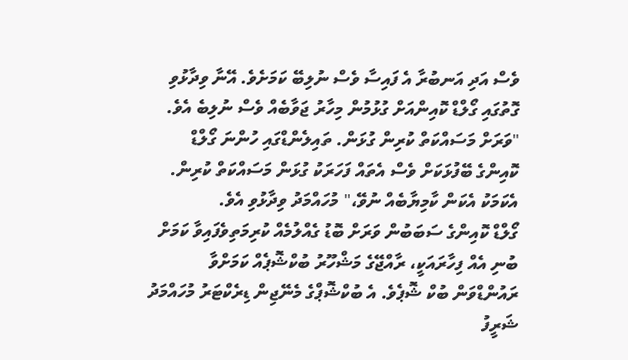ވެސް އަދި އަނބުރާ އެ ފައިސާ ވެސް ނުލިބޭ ކަމަށެވެ. އޭނާ ވިދާޅުވި ގޮތުގައި ގޯލްޑް ކޮއިންއަށް ގުޅުމުން މިހާރު ޖަވާބެއް ވެސް ނުލިބެ އެވެ.
"ވަރަށް މަސައްކަތް ކުރިން ގުޅަން. ތައިލެންޑްގައި ހުންނަ ގޯލްޑް ކޮއިންގެ ބޭފުޅަކަށް ވެސް އެތައް ފަހަރަކު ގުޅަން މަސައްކަތް ކުރިން. އެކަމަކު އެކަން ކާމިޔާބެއް ނުވޭ،" މުހައްމަދު ވިދާޅުވި އެވެ.
ގޯލްޑް ކޮއިންގެ ސަބަބުން ވަރަށް ބޮޑު ގެއްލުމެއް ކުރިމަތިވެފައިވާ ކަމަށް ބުނި އެއް ފިހާރައަކީ، ރާއްޖޭގެ މަޝްހޫރު ބުކްޝޮޕެއް ކަމަށްވާ ރައުންޑްވަން ބުކް ޝޮޕެވެ. އެ ބުކްޝޮޕްގެ މެނޭޖިން ޑިރެކްޓަރު މުހައްމަދު ޝަރީފު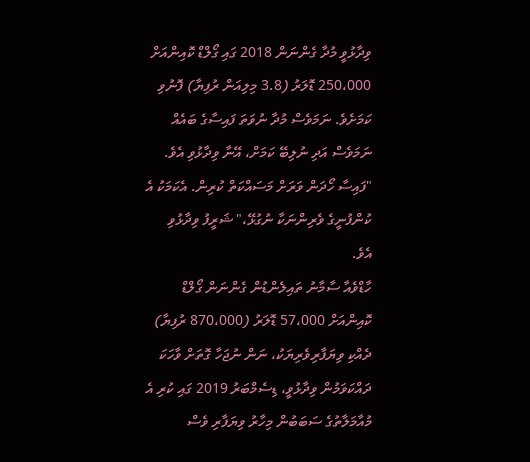ވިދާޅުވީ މުދާ ގެންނަން 2018 ގައި ގޯލްޑް ކޮއިންއަށް 250،000 ޑޮލަރު (3.8 މިލިއަން ރުފިޔާ) ފޮނުވި ކަމަށެވެ. ނަމަވެސް މުދާ ނުވަތަ ފައިސާގެ ބައެއް ނަމަވެސް އަދި ނުލިބޭ ކަމަށް، އޭނާ ވިދާޅުވި އެވެ.
"ފައިސާ ހޯދަން ވަރަށް މަސައްކަތް ކުރިން. އެކަމަކު އެ ކުންފުނީގެ ވެރިންނަކާ ނުގުޅޭ،" ޝަރީފު ވިދާޅުވި އެވެ.
ހާޑްވެއާ ސާމާނު ތައިލެންޑުން ގެންނަން ގޯލްޑް ކޮއިންއަށް 57،000 ޑޮލަރު (870،000 ރުފިޔާ) ދެއްކި ވިޔަފާރިވެރިޔަކު، ނަން ނުޖަހާ ގޮތަށް ވާހަކަ ދައްކަވަމުން ވިދާޅުވީ، ޑިސެމްބަރު 2019 ގައި ކުރި އެ މުއާމަލާތުގެ ސަބަބުން މިހާރު ވިޔަފާރި ވެސް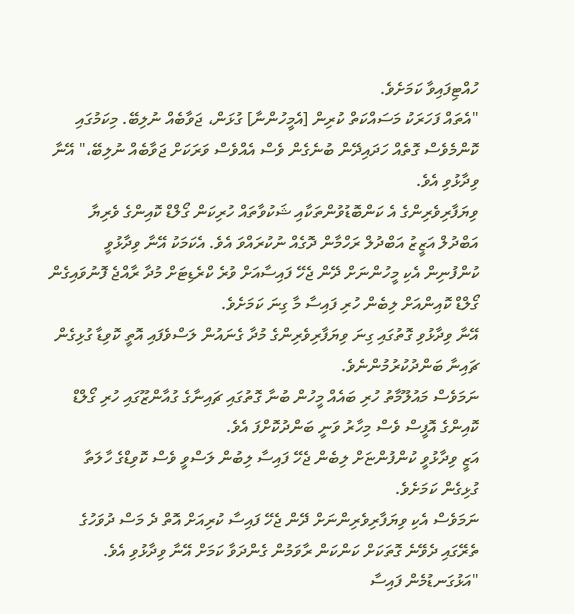ހުއްޓިފައިވާ ކަމަށެވެ.
"އެތައް ފަހަރަކު މަސައްކަތް ކުރިން [އެމީހުންނާ] ގުޅަން، ޖަވާބެއް ނުލިބޭ. މިކަމުގައި ކޮންމެވެސް ގޮތެއް ހަދައިދޭން ބުނެގެން ވެސް އެއްވެސް ވަރަކަށް ޖަވާބެއް ނުލިބޭ،" އޭނާ ވިދާޅުވި އެވެ.
ވިޔަފާރިވެރިންގެ އެ ކަންބޮޑުވުންތަކާއި ޝަކުވާތައް ހުރިކަން ގޯލްޑް ކޮއިންގެ ވެރިޔާ އަބްދުލް އަޒީޒު އަބްދުލް ރަހްމާން ދޮގެއް ނުކުރައްވަ އެވެ. އެކަމަކު އޭނާ ވިދާޅުވީ ކުންފުނިން އެކި މީހުންނަށް ދޭން ޖެހޭ ފައިސާއަށް ވުރެ ކްރެޑިޓަށް މުދާ ރާއްޖެ ފޮނުވައިގެން ގޯލްޑް ކޮއިންއަށް ލިބެން ހުރި ފައިސާ މާ ގިނަ ކަމަށެވެ.
އޭނާ ވިދާޅުވި ގޮތުގައި ގިނަ ވިޔަފާރިވެރިންގެ މުދާ ގެނައުން ލަސްވެފައި އޮތީ ކޮވިޑާ ގުޅިގެން ޗައިނާ ބަންދުކުރުމުންނެވެ.
ނަމަވެސް މައުލޫމާތު ހުރި ބައެއް މީހުން ބުނާ ގޮތުގައި ޗައިނާގެ ގުއާންޒޫގައި ހުރި ގޯލްޑް ކޮއިންގެ އޮފީސް ވެސް މިހާރު ވަނީ ބަންދުކޮށްފަ އެވެ.
އަޒީ ވިދާޅުވީ ކުންފުންޏަށް ލިބެން ޖެހޭ ފައިސާ ލިބުން ލަސްވީ ވެސް ކޮވިޑްގެ ހާލަތާ ގުޅިގެން ކަމަށެވެ.
ނަމަވެސް އެކި ވިޔަފާރިވެރިންނަށް ދޭން ޖެހޭ ފައިސާ ކުރިއަށް އޮތް ދެ މަސް ދުވަހުގެ ތެރޭގައި ދެވޭނެ ގޮތަކަށް ކަންކަން ރާވަމުން ގެންދަވާ ކަމަށް އޭނާ ވިދާޅުވި އެވެ.
"އަޅުގަނޑުމެން ފައިސާ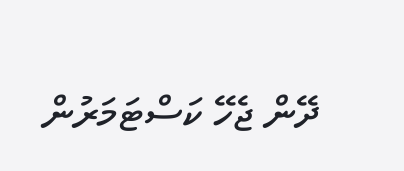ދޭން ޖެހޭ ކަސްޓަމަރުން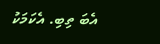އެބަ ތިބި. އެކަމަކު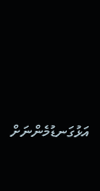އަޅުގަނޑުމެންނަށް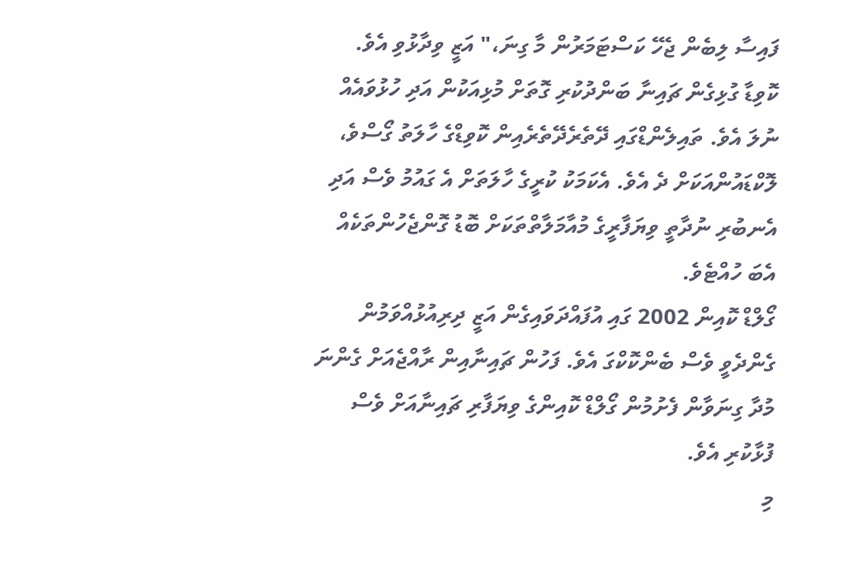ފައިސާ ލިބެން ޖެހޭ ކަސްޓަމަރުން މާ ގިނަ،" އަޒީ ވިދާޅުވި އެވެ.
ކޮވިޑާ ގުޅިގެން ޗައިނާ ބަންދުކުރި ގޮތަށް މުޅިއަކުން އަދި ހުޅުވައެއް ނުލަ އެވެ. ތައިލެންޑްގައި ދޭތެރެދޭތެރެއިން ކޮވިޑްގެ ހާލަތު ގޯސްވެ، ލޮކްޑައުންއަކަށް ދެ އެވެ. އެކަމަކު ކުރީގެ ހާލަތަށް އެ ގައުމު ވެސް އަދި އެނބުރި ނުދާތީ ވިޔަފާރީގެ މުއާމަލާތްތަކަށް ބޮޑު ގޮންޖެހުންތަކެއް އެބަ ހުއްޓެވެ.
ގޯލްޑް ކޮއިން 2002 ގައި އުފައްދަވައިގެން އަޒީ ދިރިއުޅުއްވަމުން ގެންދެވީ ވެސް ބެންކޮކްގަ އެވެ. ފަހުން ޗައިނާއިން ރާއްޖެއަށް ގެންނަ މުދާ ގިނަވާން ފެށުމުން ގޯލްޑް ކޮއިންގެ ވިޔަފާރި ޗައިނާއަށް ވެސް ފުޅާކުރި އެވެ.
މި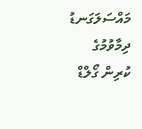މައްސަލަގަނޑު ދިމާވުމުގެ ކުރިން ގޯލްޑް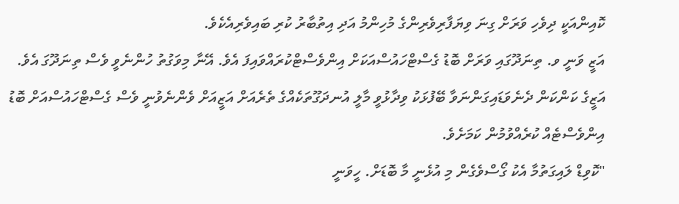ކޮއިންއަކީ ދިވެހި ވަރަށް ގިނަ ވިޔަފާރިވެރިންގެ މުހިންމު އަދި އިތުބާރު ކުރި ބައިވެރިއެކެވެ.
އަޒީ ވަނީ ވ. ތިނަދޫގައި ވަރަށް ބޮޑު ގެސްޓްހައުސްއަކަށް އިންވެސްޓްކުރައްވައިފަ އެވެ. އޭނާ މިވަގުތު ހުންނެވީ ވެސް ތިނަދޫގަ އެވެ.
އަޒީގެ ކަންކަން ދެނެވަޑައިގަންނަވާ ބޭފުޅަކު ވިދާޅުވީ މާލީ އުނދަގޫތަކެއްގެ ތެރެއަށް އަޒީއަށް ވެންނެވުނީ ވެސް ގެސްޓްހައުސްއަށް ބޮޑު އިންވެސްޓެއް ކުރެއްވުމުން ކަމަށެވެ.
"ކޮވިޑް ލައިގަތުމާ އެކު ގޯސްވެގެން މި އުޅެނީ މާ ބޮޑަށް. ހީވަނީ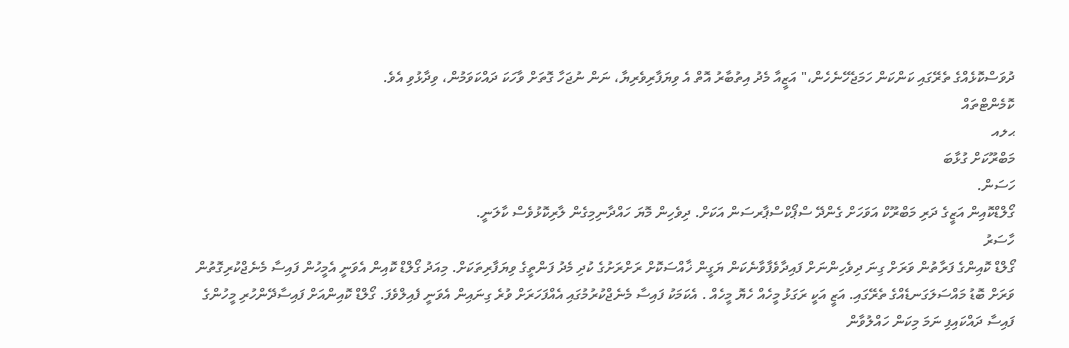ދުވަސްކޮޅެއްގެ ތެރޭގައި ކަންކަން ހަމަޖެހޭނެހެން،" އަޒީއާ މެދު އިތުބާރު އޮތް އެ ވިޔަފާރިވެރިޔާ، ނަން ނުޖަހާ ގޮތަށް ވާހަކަ ދައްކަވަމުން، ވިދާޅުވި އެވެ.
ކޮމެންޓްތައް
ޙލއ
މަބްރޫކަށް ގުޅާބަ
ހަސަން.
ގޯލްޑްކޮއިން އަޒީގެ ދަރި މަބްރޫކް އަވަހަށް ގެންދޭ ސްޕޯކްސްޕާރސަން އަކަށް. ދިވެހިން މޮޔަ ހައްދާނިމިގެން ލާރިކޮޅުވެސް ކާލަނީ.
ހާސަރު
ގޯލްޑް ކޮއިންގެ ފަރާތުން ވަރަށް ގިނަ ދިވެހިންނަށް ފައިދާވެފާވާނެކަން ޔަގީން ޚާއްސަކޮށް ރަށްރަށުގެ ކުދި މެދު ފަންތީގެ ވިޔަފާރިތަކަށް. މިއަދު ގޯލްޑް ކޮއިން އެވަނީ އެމީހުން ފައިސާ މެނެޖްކުރިގޮތުން ވަރަށް ބޮޑު މައްސަލަގަނޑެއްގެ ތެރޭގައި. އަޒީ އަކީ ރަގަޅު މީހެއް ހެޔޮ މީހެއް . އެކަމަކު ފައިސާ މެނެޖްކުރުމުގައި އެއްފަހަރަށް ވުރެ ގިނައިން އެވަނީ ފެއިލްވެފަ. ގޯލްޑް ކޮއިންއަށް ފައިސާދޭންހުރި މީހުންގެ ފައިސާ ދައްކައިފި ނަމަ މިކަން ހައްލުވާން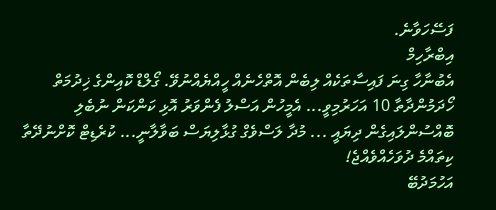ފަސޭހަވާނެ.
އިބްރާހިމް
އެބުނާހާ ގިނަ ފައިސާތަކެއް ލިބެން އޮތްހެނެއް ހީއްޔެއްނުވޭ. ގޯލްޑް ކޮއިންގެ ޚިދުމަތް ހޯދަމުންދާތާ 10 އަހަރުމިވީ... އެމީހުން އަސްލު ފެންވަރު އޮޅި ކަންކަން ނުބެލި ބޮއްސުންލައިގެން ދިޔައީ ... މުދާ ލަސްވެގް ގުޅާލިޔަސް ބަވާލާނީ... ކުރެޑިޓް ކޮށްނުދޭތާ ކިތައްމެ ދުވަހެއްވެއްޖެ!
އަހުމަދުބޭ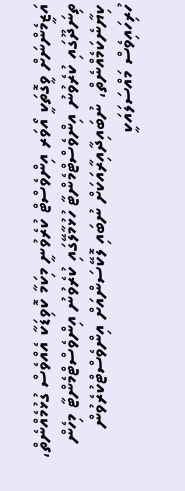އަޒީމެންނަށް ވީގޮތަކީ އޯވަރ އިންވެސްޓް ކުރެވުނީ މިކަމާ ކޮވިޑަކާ އެއްވެސް ގުޅުމެއްނެތް، ތިނަދޫގައި ކުރެވުނު އިންވެސްޓްމެންޓާ ހުޅުމާލޭގައި ކުރެވުނު އިންވެސްޓްމެންޓާ މިހެން ކިޔާނެކަމެއްނެތް، ނުބައިދާއިރާއަކަށް ނުބައި ލޮކޭސަންއަށް އިންވެސްޓްކުރެވުން ހުރިހައިވެސް މައްސަލައަކީ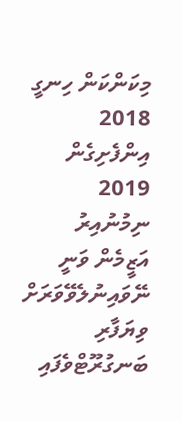މިކަންކަން ހިނގީ 2018 އިންފެށިގެން 2019 ނިމުނުއިރު އަޒީމެން ވަނީ ނޭވައިނުލެވޭވަރަށް ވިޔަފާރި ބަނގުރޫޓްވެފައި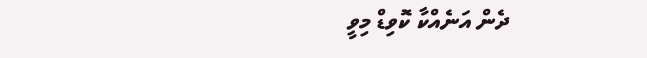ދެން އަނެއްކާ ކޮވިޑް މިވީ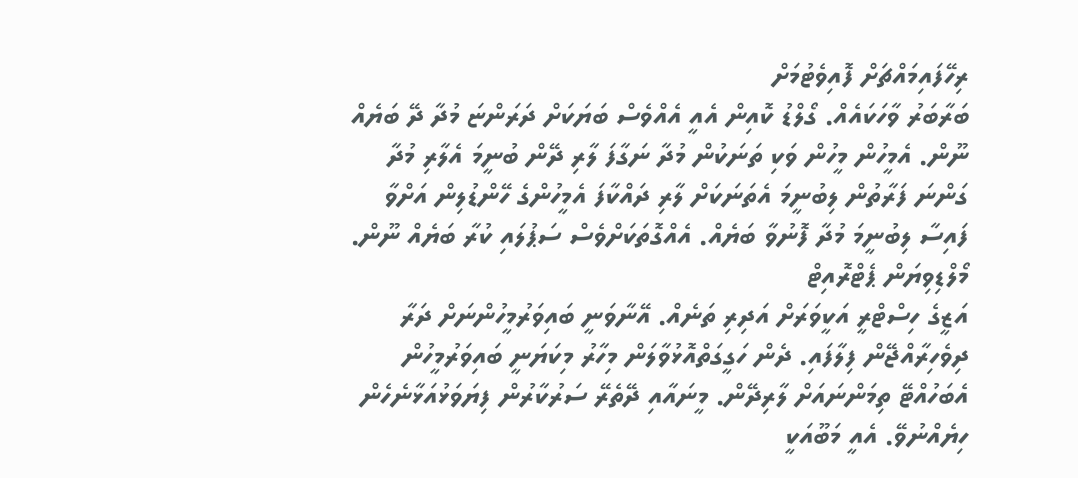ރިހޭފައިމައްޗަށް ފޮއިވެޓުމަށް
ބަރާބަރު ވާހަކައެއް. ގޯލްޑު ކޮއިން އެއީ އެއްވެސް ބަޔަކަށް ދަރަންޏަ މުދާ ދޭ ބަޔެއް ނޫން. އެމީހުން މީހުން ވަކި ތަނަކުން މުދާ ނަގާފަ ލާރި ދޭން ބުނީމަ އެލާރި މުދާ ގަންނަ ފަރާތުން ލިބުނީމަ އެތަނަކަށް ލާރި ދައްކާފަ އެމީހުންގެ ހޭންޑުލިން އަށްވާ ފައިސާ ލިބުނީމަ މުދާ ފޮނުވާ ބަޔެއް. އެއްގޮތަކަށްވެސް ސަޕުލައި ކުރާ ބަޔެއް ނޫން.
މޯލްޑިވިޔަން ޕެޓްރޮއިޓް
އަޒީގެ ހިސްޓްރީ އަކީވަރަށް އަދިރި ތަނެއް. އޭނާވަނީ ބައިވަރުމީހުންނަށް ދަރާ ދިވެހިރާއްޖޭން ފިލާފައި. ދެން ހަގީގަތްއޮޅުވާލަން މިހާރު މިކަޔަނީ ބައިވަރުމީހުން އެބަހުއްޓޭ ތިމަންނައަށް ލާރިދޭން. މީނައާއި ދޭތެރޭ ސަރުކާރުން ފިޔަވަޅުއަޅާނެހެން ހިޔެއްނުވޭ. އެއީ މަބޫއަކީ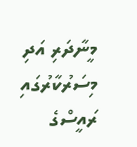މީނާދަރި އަދި މިސަރުކާރުގައި ރައީސްގެ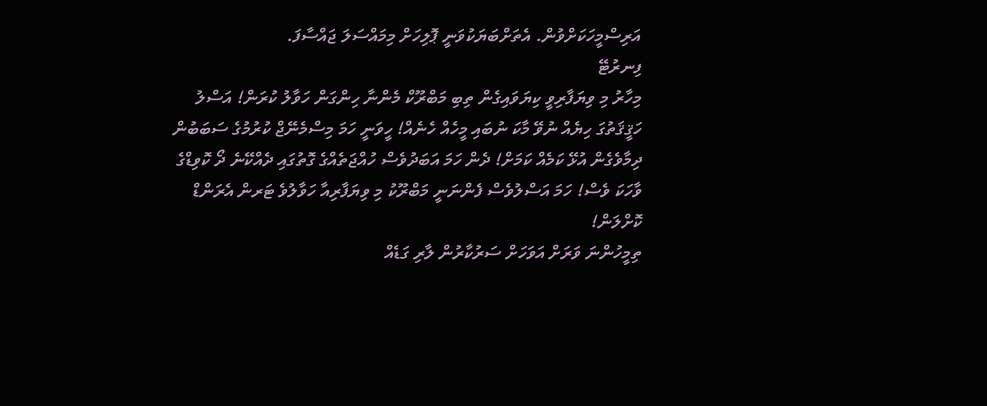އަރިސްމީހަކަށްވުން. އެތަށްބަޔަކުވަނީ ޕޮލިހަށް މިމައްސަލަ ޖައްސާފަ.
ފިނރުޓޭ
މިހާރު މި ވިޔަފާރިވީ ކިޔަވައިގެން ތިބި މަބްރޫކް މެންނާ ހިންގަން ހަވާލު ކުރަން! އަސްލު ހަޤީޤަތުގަ ހިޔެއް ނުވޭ މާކަ ނުބައި މީހެއް ހެނެއް! ހީވަނީ ހަމަ މިސްމެނޭޖް ކުރުމުގެ ސަބަބުން ދިމާވެގެން އުޅޭ ކަމެއް ކަމަށް! ދެން ހަމަ އަބަދުވެސް ހުއްޖަތެއްގެ ގޮތުގައި ދެއްކޭނެ ދޯ ކޮވިޑްގެ ވާހަކަ ވެސް! ހަމަ އަސްލުވެސް ފެންނަނީ މަބްރޫކު މި ވިޔަފާރިއާ ހަވާލުވެ ޓަރން އެރަންޑް ކޮށްލަން!
ތިމީހުންނަ ވަރަށް އަވަހަށް ސަރުކާރުން ލާރި ގަޑެއް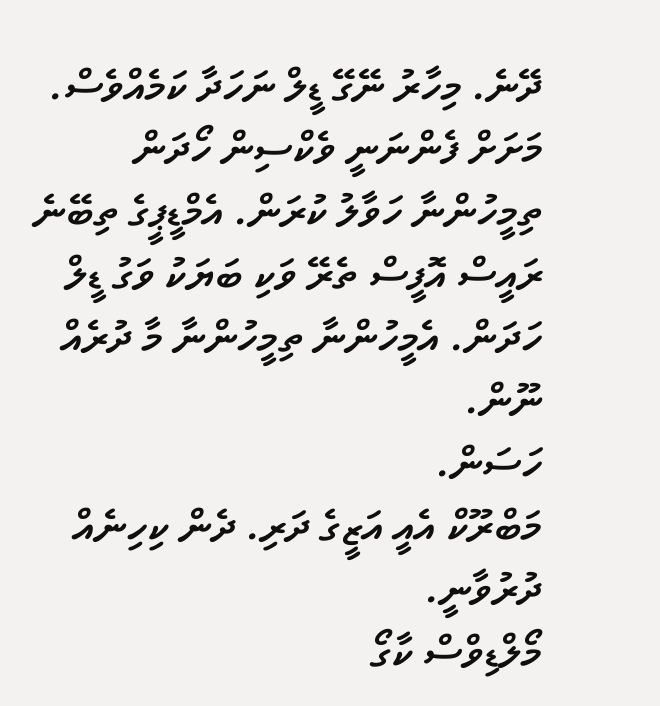ދޭނެ. މިހާރު ނޭގޭ ޑީލް ނަހަދާ ކަމެއްވެސް. މަށަށް ފެންނަނީ ވެކްސިން ހޯދަން ތިމީހުންނާ ހަވާލު ކުރަން. އެމްޑީޕީގެ ތިބޭނެ ރައީސް އޮފީސް ތެރޭ ވަކި ބަޔަކު ވަގު ޑީލް ހަދަން. އެމީހުންނާ ތިމީހުންނާ މާ ދުރެއް ނޫން.
ހަސަން.
މަބްރޫކް އެއީ އަޒީގެ ދަރި. ދެން ކިހިނެއް ދުރުވާނީ.
މޯލްޑިވްސް ކާގޯ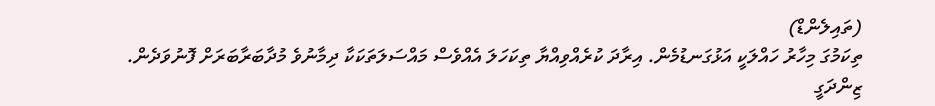(ތައިލެންޑް)
ތިކަމުގަ މިހާރު ހައްލަކީ އަޅުގަނޑުމެން. އިރާދަ ކުރެއްވިއްޔާ ތިކަހަލަ އެއްވެސް މައްސަލަތަކަކާ ދިމާނުވެ މުދާބަރާބަރަށް ފޮނުވަދެން.
ޒިންދަގީ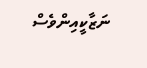ނަޒާކީއިންވެސް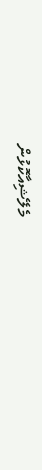މެލޭޝިއާކޮޅުން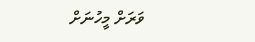ވަރަށް މީހުނަށް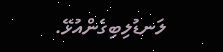ލަނޑުލިބިގެންއުޅޭ.